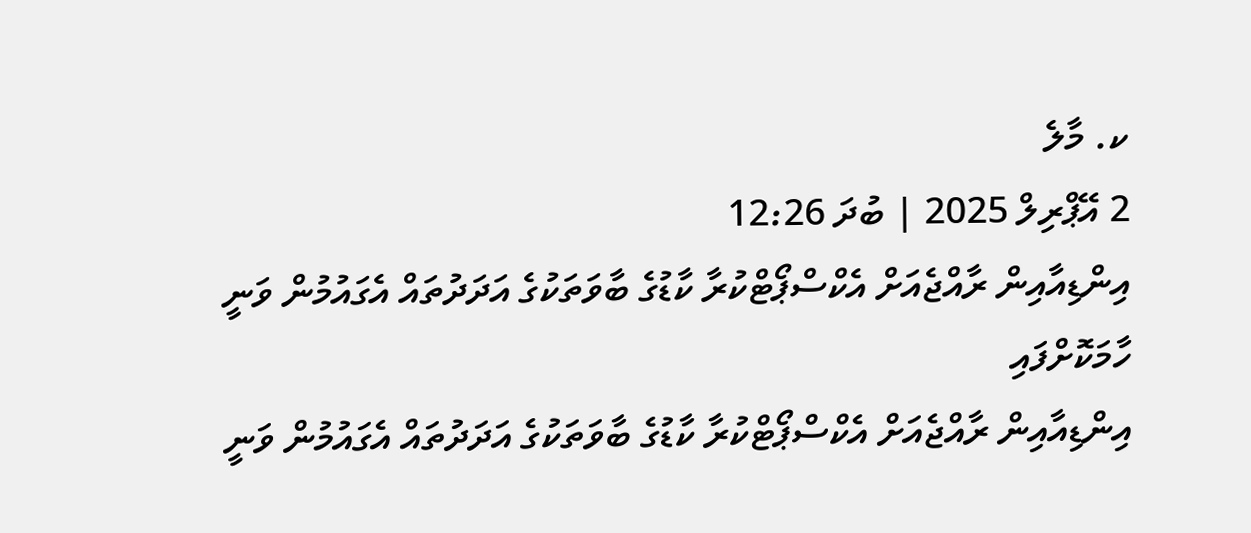ކ. މާލެ
2 އޭޕްރިލް 2025 | ބުދަ 12:26
އިންޑިއާއިން ރާއްޖެއަށް އެކްސްޕޯޓްކުރާ ކާޑުގެ ބާވަތަކުގެ އަދަދުތައް އެގައުމުން ވަނީ ހާމަކޮށްފައި
އިންޑިއާއިން ރާއްޖެއަށް އެކްސްޕޯޓްކުރާ ކާޑުގެ ބާވަތަކުގެ އަދަދުތައް އެގައުމުން ވަނީ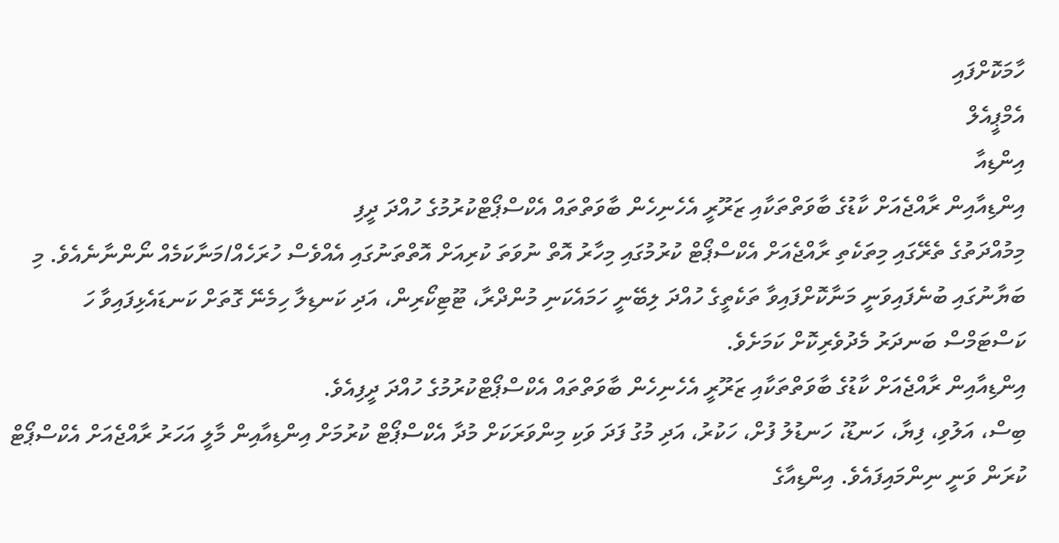ހާމަކޮށްފައި
އެމްޕީއެލް
އިންޑިއާ
އިންޑިއާއިން ރާއްޖެއަށް ކާޑުގެ ބާވަތްތަކާއި ޒަރޫރީ އެހެނިހެން ބާވަތްތައް އެކްސްޕޯޓްކުރުމުގެ ހުއްދަ ދީފި
މިމުއްދަތުގެ ތެރޭގައި މިތަކެތި ރާއްޖެއަށް އެކްސްޕޯޓް ކުރުމުގައި މިހާރު އޮތް ނުވަތަ ކުރިއަށް އޮތްތަނުގައި އެއްވެސް ހުރަހެއް/މަނާކަމެއް ނޯންނާނެއެވެ. މި ބަޔާނުގައި ބުނެފައިވަނީ މަނާކޮށްފައިވާ ތަކެތީގެ ހުއްދަ ލިބޭނީ ހަމައެކަނި މުންދްރާ، ޓޫޓިކޯރިން، އަދި ކަނޑިލާ ހިމެނޭ ގޮތަށް ކަނޑައެޅިފައިވާ ހަ ކަސްޓަމްސް ބަނދަރު މެދުވެރިކޮށް ކަމަށެވެ.
އިންޑިއާއިން ރާއްޖެއަށް ކާޑުގެ ބާވަތްތަކާއި ޒަރޫރީ އެހެނިހެން ބާވަތްތައް އެކްސްޕޯޓްކުރުމުގެ ހުއްދަ ދީފިއެވެ.
ބިސް، އަލުވި، ފިޔާ، ހަނޑޫ، ހަނޑުލު ފުށް، ހަކުރު، އަދި މުގު ފަދަ ވަކި މިންވަރަކަށް މުދާ އެކްސްޕޯޓް ކުރުމަށް އިންޑިއާއިން މާލީ އަހަރު ރާއްޖެއަށް އެކްސްޕޯޓް ކުރަން ވަނީ ނިންމައިފައެވެ. އިންޑިއާގެ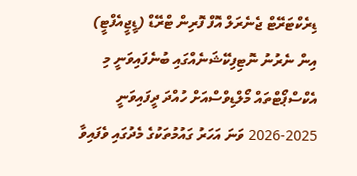ޑިރެކްޓަރޭޓް ޖެނެރަލް އޮފް ފޮރިން ޓްރޭޑް (ޑީޖީއެފްޓީ) އިން ނެރުނު ނޮޓިފިކޭޝަނެއްގައި ބުނެފައިވަނީ މި އެކްސްޕޯޓްތައް މޯލްޑިވްސްއަށް ހުއްދަ ދީފައިވަނީ 2025-2026 ވަނަ އަހަރު ގައުމުތަކުގެ މެދުގައި ވެފައިވާ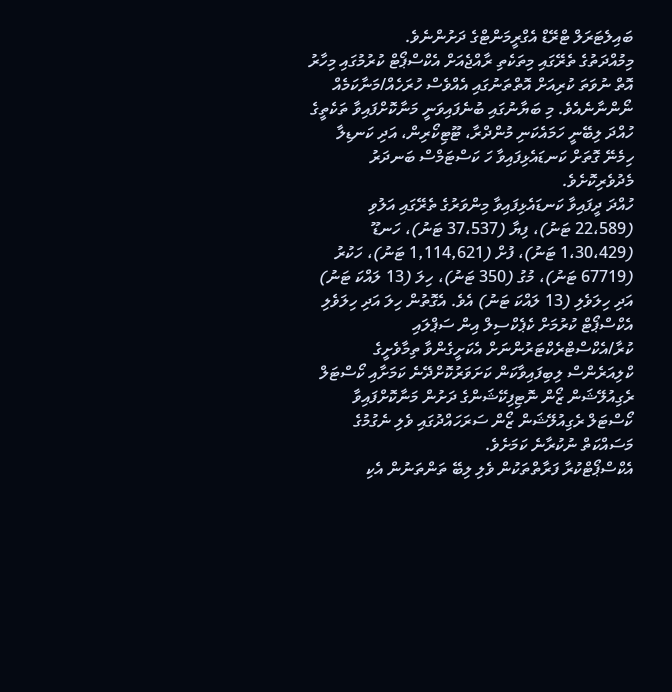ބައިލެޓަރަލް ޓްރޭޑް އެގްރީމަންޓްގެ ދަށުންނެވެ.
މިމުއްދަތުގެ ތެރޭގައި މިތަކެތި ރާއްޖެއަށް އެކްސްޕޯޓް ކުރުމުގައި މިހާރު އޮތް ނުވަތަ ކުރިއަށް އޮތްތަނުގައި އެއްވެސް ހުރަހެއް/މަނާކަމެއް ނޯންނާނެއެވެ. މި ބަޔާނުގައި ބުނެފައިވަނީ މަނާކޮށްފައިވާ ތަކެތީގެ ހުއްދަ ލިބޭނީ ހަމައެކަނި މުންދްރާ، ޓޫޓިކޯރިން، އަދި ކަނޑިލާ ހިމެނޭ ގޮތަށް ކަނޑައެޅިފައިވާ ހަ ކަސްޓަމްސް ބަނދަރު މެދުވެރިކޮށެވެ.
ހުއްދަ ދީފައިވާ ކަނޑައެޅިފައިވާ މިންވަރުގެ ތެރޭގައި އަލުވި (22،589 ޓަނު)، ފިޔާ (37،537 ޓަނު)، ހަނޑޫ (1،30،429 ޓަނު)، ފުށް (1,114,621 ޓަނު)، ހަކުރު (67719 ޓަނު)، މުގު (350 ޓަނު)، ހިލަ (13 ލައްކަ ޓަނު) އަދި ހިލަވެލި (13 ލައްކަ ޓަނު) އެވެ. އެގޮތުން ހިލަ އަދި ހިލަވެލި އެކްސްޕޯޓް ކުރުމަށް ކެޕެކްސިލް އިން ސަޕްލައި ކުރާ/އެކްސްޓްރެކްޓަރުންނަށް އެކަށީގެންވާ ތިމާވެށީގެ ކްލިއަރެންސް ލިބިފައިވާކަން ކަށަވަރުކޮށްދޭނެ ކަމަށާއި ކޯސްޓަލް ރެގިއުލޭޝަން ޒޯން ނޮޓިފިކޭޝަންގެ ދަށުން މަނާކޮށްފައިވާ ކޯސްޓަލް ރެގިއުލޭޝަން ޒޯން ސަރަހައްދުގައި ވެލި ނެގުމުގެ މަސައްކަތް ނުކުރާނެ ކަމަށެވެ.
އެކްސްޕޯޓްކުރާ ފަރާތްތަކުން ވެލި ލިބޭ ތަންތަނުން އެކި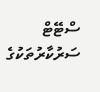ސްޓޭޓް ސަރުކާރުތަކުގެ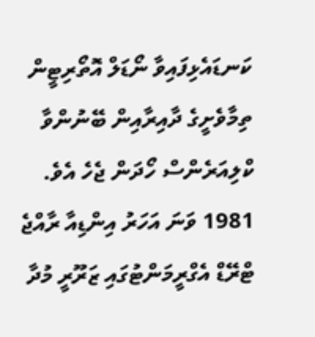ކަނޑައެޅިފައިވާ ނޯޑަލް އޮތޯރިޓީން ތިމާވެށީގެ ދާއިރާއިން ބޭނުންވާ ކްލިއަރެންސް ހޯދަން ޖެހެ އެވެ. 1981 ވަނަ އަހަރު އިންޑިއާ ރާއްޖެ ޓްރޭޑް އެގްރީމަންޓުގައި ޒަރޫރީ މުދާ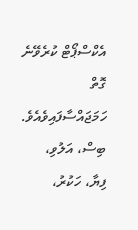އެކްސްޕޯޓް ކުރެވޭނެ ގޮތް ހަމަޖައްސާފައިވެއެވެ. ބިސް، އަލުވި، ފިޔާ، ހަކުރު،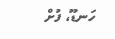ހަނޑޫ، ފުށް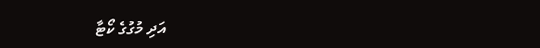އަދި މުގުގެ ކޯޓާ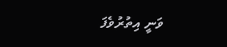ވަނީ އިތުރުވެފަ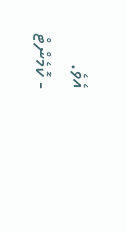އެވެ.
- ކޮމެންޓް